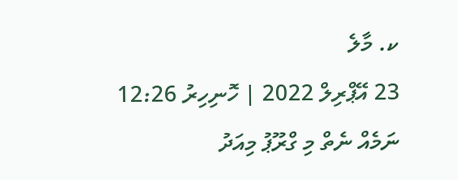ކ. މާލެ
23 އޭޕްރިލް 2022 | ހޮނިހިރު 12:26
ނަމެއް ނެތް މި ގްރޫޕު މިއަދު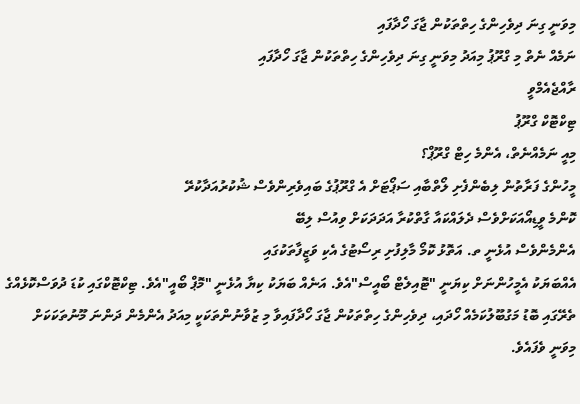މިވަނީ ގިނަ ދިވެހިންގެ ހިތްތަކުން ޖާގަ ހޯދާފައި
ނަމެއް ނެތް މި ގްރޫޕު މިއަދު މިވަނީ ގިނަ ދިވެހިންގެ ހިތްތަކުން ޖާގަ ހޯދާފައި
ރާއްޖެއެމްވީ
ޓިކްޓޮކް ގްރޫޕު
މިއީ ނަމެއްނެތް، އެންމެ ހިޓް ގްރޫޕް؟
މީހުންގެ ފަރާތުން ލިބެންފެށި ލޯތްބާއި ސަޕޯޓަށް އެ ގްރޫޕުގެ ބައިވެރިންވެސް ޝުކުރުއަދާކުރޭ
ކޮންމެ ވީޑިއޯއަކަށްވެސް ދެލައްކައާ ގާތްކުރާ އަދަދަކަށް ވިއުސް ލިބޭ
އެންމެންވެސް އުޅެނީ ތ. އަތޮޅު ކޮމޯ މާލިފުށި ރިސޯޓުގެ އެކި ވަޒީފާތަކުގައި
އެއްބަޔަކު އެމީހުންނަށް ކިޔަނީ "ޓޮއިލެޓް ބޯއީސް"އެވެ. އަނެއް ބަޔަކު ކިޔާ އުޅެނީ "މޮޕް ބޯއީ"އެވެ. ޓިކްޓޮކްގައި ކުޑަ ދުވަސްކޮޅެއްގެ ތެރޭގައި ބޮޑު މަގުބޫލުކަމެއް ހޯދައި، ދިވެހިންގެ ހިތްތަކުން ޖާގަ ހޯދާފައިވާ މި ޒުވާނުންތަކަކީ މިއަދު އެންމެން ދަންނަ މޫނުތަކަކަށް މިވަނީ ވެފައެވެ.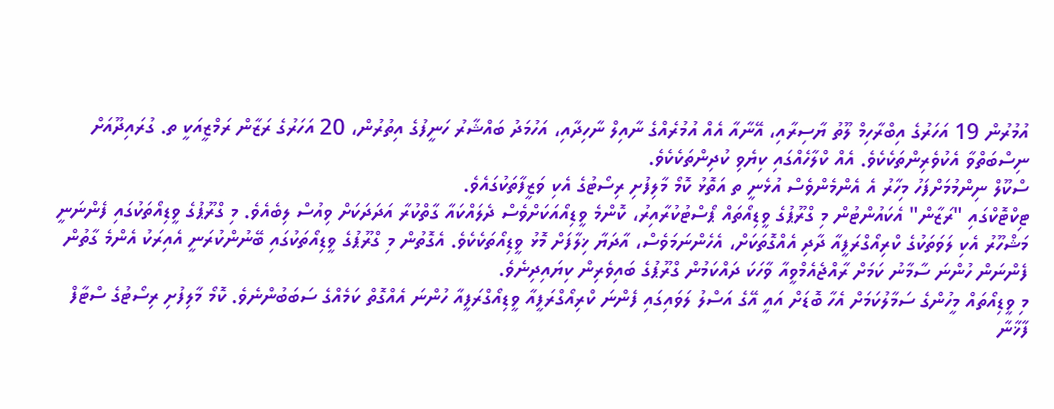އުމުރުން 19 އަހަރުގެ އިބްރާހިމް ލޫތު ޔާސިރާއި، އޭނާއާ އެއް އުމުރެއްގެ ނާއިލް ނާހިދާއި، އަހުމަދު ބައްޝާރު ހަނީފުގެ އިތުރުން، 20 އަހަރުގެ ރަޒާން ރަމްޒީއަކީ ތ. ގުރައިދޫއަށް ނިސްބަތްވާ އެކުވެރިންތަކެކެވެ. އެއް ކްލާހެއްގައި ކިޔެވި ކުދިންތަކެކެވެ.
ސްކޫލް ނިންމުމަށްފަހު މިހާރު އެ އެންމެންވެސް އުޅެނީ ތ އަތޮޅު ކޮމޯ މާލިފުށި ރިސޯޓުގެ އެކި ވަޒީފާތަކުގައެވެ.
ޓިކްޓޮކްގައި "ރަޒާން" އެކައުންޓުން މި ގްރޫޕުގެ ވީޑިއޯތައް ޕޯސްޓުކުރާއިރު، ކޮންމެ ވީޑިއޯއަކަށްވެސް ދެލައްކައާ ގާތްކުރާ އަދަދަކަށް ވިއުސް ލިބެއެވެ. މި ގްރޫޕުގެ ވީޑިއޯތަކުގައި ފެންނަނީ މަޝްހޫރު އެކި ލަވަތަކުގެ ކްރިއޯގްރަފީއާ ދާދި އެއްގޮތަކަށް، އެހެންނަމަވެސް، އާދަޔާ ޚިލާފަށް މޮޅު ވީޑިއޯތަކެކެވެ. އެގޮތުން މި ގްރޫޕުގެ ވީޑިއޯތަކުގައި ބޭނުންކުރަނީ އެއިރަކު އެންމެ ގާތުން ފެންނަން ހުންނަ ސާމާނު ކަމަށް ރާއްޖެއެމްވީއާ ވާހަކަ ދައްކަމުން ގްރޫޕުގެ ބައިވެރިން ކިޔައިދިނެވެ.
މި ވީޑިއޯތައް މީހުންގެ ސަމާލުކަމަށް އެހާ ބޮޑަށް އައީ އޭގެ އަސްލު ލަވައިގައި ފެންނަ ކްރިއޯގްރަފީއާ ވީޑިއޯގްރަފީއާ ހުންނަ އެއްގޮތް ކަމެއްގެ ސަބަބުންނެވެ. ކޮމޯ މާލިފުށި ރިސޯޓުގެ ސްޓާފް ފާޚާނާ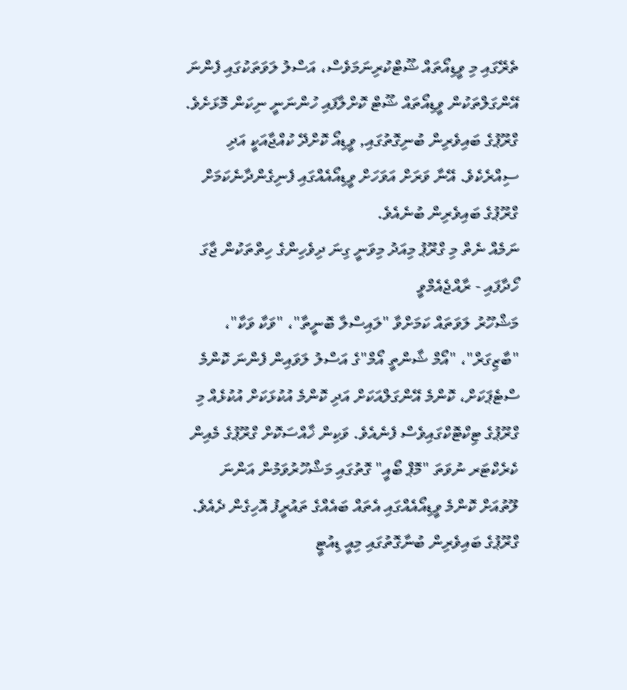ތެރޭގައި މި ވީޑިއޯތައް ޝޫޓްކުރިނަމަވެސް، އަސްލު ލަވަތަކުގައި ފެންނަ އޭންގަލްތަކުން ވީޑިއޯތައް ޝޫޓް ކޮށްލާފައި ހުންނަނީ ނިކަން މޮޅަށެވެ.
ގްރޫޕުގެ ބައިވެރިން ބުނިގޮތުގައި, ވީޑިއޯ ކޮށްދޭ ކުއްޖާއަކީ އަދި ސިއްރެކެވެ. އޭނާ ވަރަށް އަވަހަށް ވީޑިއޯއެއްގައި ފެނިގެންދާނެކަމަށް ގްރޫޕުގެ ބައިވެރިން ބުނެއެވެ.
ނަމެއް ނެތް މި ގްރޫޕު މިއަދު މިވަނީ ގިނަ ދިވެހިންގެ ހިތްތަކުން ޖާގަ ހޯދާފައި - ރާއްޖެއެމްވީ
މަޝްހޫރު ލަވަތައް ކަމަށްވާ "ލައިސްލާ ބޮނީތާ"، "ވަކާ ވަކާ"، "ބާޒިގަރް"، "އޯމް ޝާންތީ އޯމް"ގެ އަސްލު ލަވައިން ފެންނަ ކޮންމެ ސްޓެޕަކަށް، ކޮންމެ އޭންގަލްއަކަށް އަދި ކޮންމެ އުކުޅަކަށް އުކުޅެއް މި ގްރޫޕުގެ ޓިކްޓޮކްގައިވެސް ފެނެއެވެ. ވަކިން ޚާއްސަކޮށް ގްރޫޕުގެ މެއިން ކެރެކްޓަރ ނުވަތަ "މޮޕް ބޯއީ" ގޮތުގައި މަޝްހޫރުވަމުން އަންނަ ލޫތުއަށް ކޮންމެ ވީޑިއޯއެއްގައި އެތައް ބައެއްގެ ތައުރީފު އޮހިގެން ދެއެވެ.
ގްރޫޕުގެ ބައިވެރިން ބުނާގޮތުގައި މިއީ ޑިއުޓީ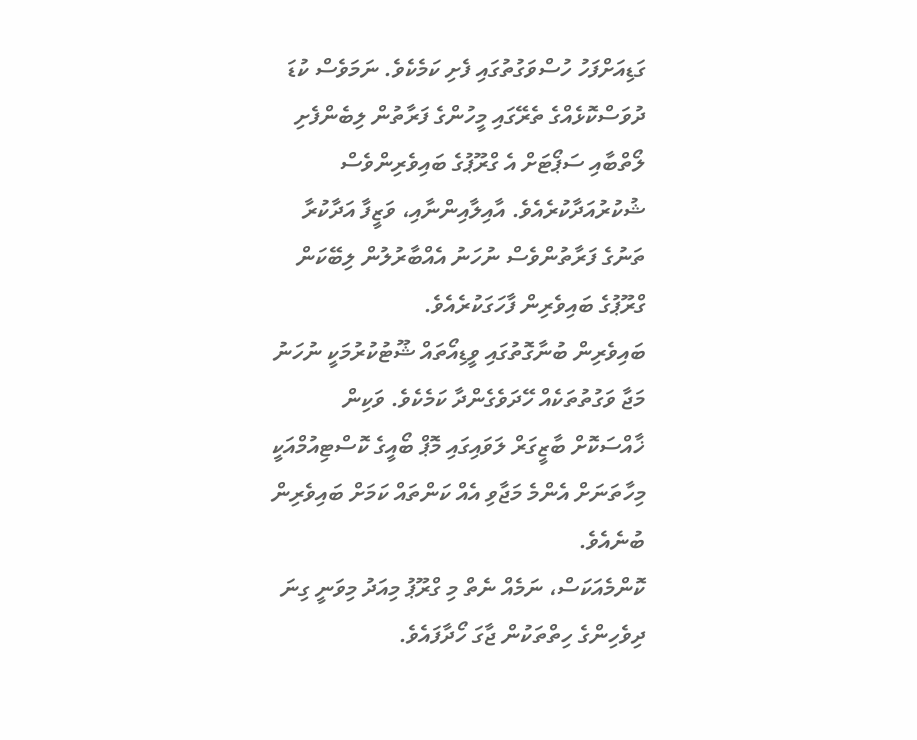ގަޑިއަށްފަހު ހުސްވަގުތުގައި ފެށި ކަމެކެވެ. ނަމަވެސް ކުޑަ ދުވަސްކޮޅެއްގެ ތެރޭގައި މީހުންގެ ފަރާތުން ލިބެންފެށި ލޯތްބާއި ސަޕޯޓަށް އެ ގްރޫޕުގެ ބައިވެރިންވެސް ޝުކުރުއަދާކުރެއެވެ. އާއިލާއިންނާއި، ވަޒީފާ އަދާކުރާ ތަނުގެ ފަރާތުންވެސް ނުހަނު އެއްބާރުލުން ލިބޭކަން ގްރޫޕުގެ ބައިވެރިން ފާހަގަކުރެއެވެ.
ބައިވެރިން ބުނާގޮތުގައި ވީޑިއޯތައް ޝޫޓުކުރުމަކީ ނުހަނު މަޖާ ވަގުތުތަކެއް ހޭދަވެގެންދާ ކަމެކެވެ. ވަކިން ޚާއްސަކޮށް ބާޒީގަރް ލަވައިގައި މޮޕް ބޯއީގެ ކޮސްޓިއުމްއަކީ މިހާތަނަށް އެންމެ މަޖާވި އެއް ކަންތައް ކަމަށް ބައިވެރިން ބުނެއެވެ.
ކޮންމެއަކަސް، ނަމެއް ނެތް މި ގްރޫޕު މިއަދު މިވަނީ ގިނަ ދިވެހިންގެ ހިތްތަކުން ޖާގަ ހޯދާފައެވެ.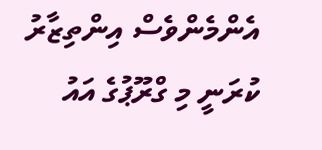އެންމެންވެސް އިންތިޒާރު ކުރަނީ މި ގްރޫޕުގެ އައު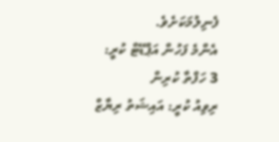ފެނިލުމަކަށެވެ.
އެންމެ ފަހުން އަޕްޑޭޓް ކުރީ: 3 ހަފްތާ ކުރިން
ރިވިއު ކުރީ: އައިޝަތު ރިޔާޒް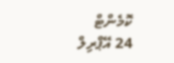ކޮމެންޓް
24 އޭޕްރިލް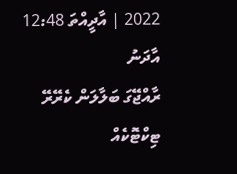2022 | އާދީއްތަ 12:48
އާދަނު
ރާއްޖޭގަ ބަލާލަން ކެރޭރޭ ޓިކްޓޮކެއް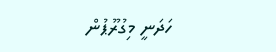ހަދަނީ މިގުރޫޕުން